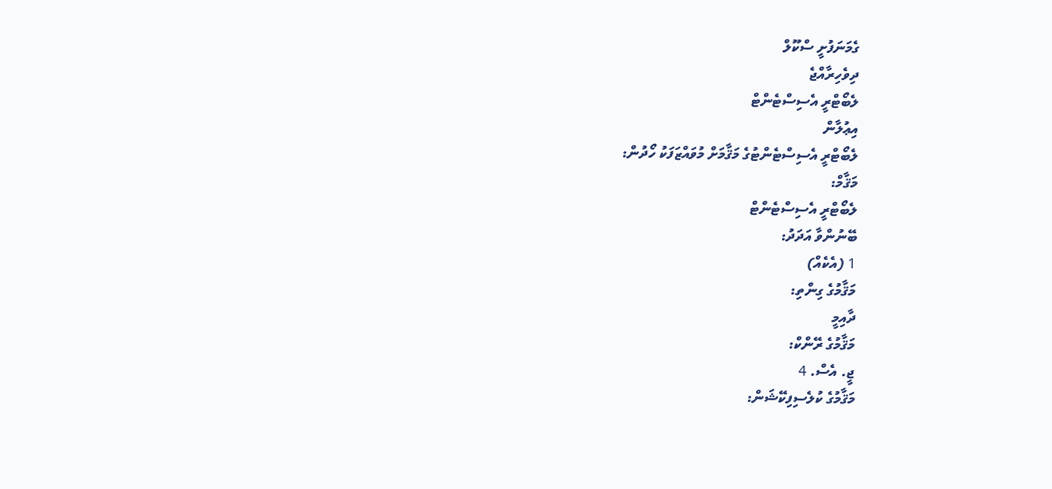ގެމަނަފުށީ ސްކޫލް
ދިވެހިރާއްޖެ
ލެބޯޓްރީ އެސިސްޓެންޓް
އިޢުލާން
ލެބޯޓްރީ އެސިސްޓެންޓުގެ މަޤާމަށް މުވައްޒަފަކު ހޯދުން:
މަޤާމް:
ލެބޯޓްރީ އެސިސްޓެންޓް
ބޭނުންވާ އަދަދު:
1 (އެކެއް)
މަޤާމުގެ ގިންތި:
ދާއިމީ
މަޤާމުގެ ރޭންކް:
ޖީ. އެސް. 4
މަޤާމުގެ ކުލެސިފިކޭޝަން: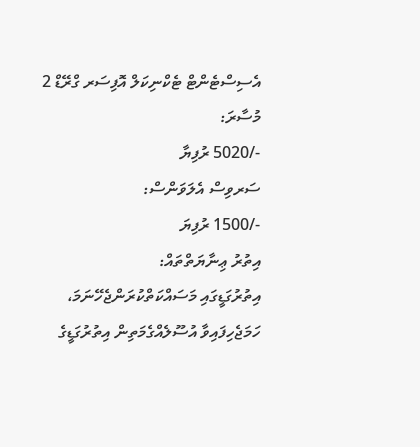އެސިސްޓެންޓް ޓެކްނިކަލް އޮފިސަރ ގްރޭޑް 2
މުސާރަ:
-/5020 ރުފިޔާ
ސަރވިސް އެލަވަންސް:
-/1500 ރުފިޔަ
އިތުރު ޢިނާޔަތްތައް:
އިތުރުގަޑީގައި މަސައްކަތްކުރަންޖެހޭނަމަ، ހަމަޖެހިފައިވާ އުސޫލެއްގެމަތިން އިތުރުގަޑީގެ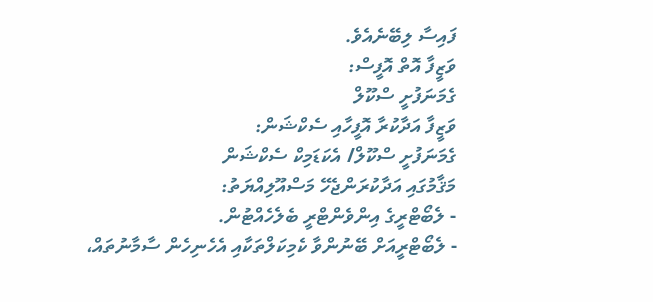ފައިސާ ލިބޭނެއެވެ.
ވަޒީފާ އޮތް އޮފީސް:
ގެމަނަފުށީ ސްކޫލް
ވަޒީފާ އަދާކުރާ އޮފީހާއި ސެކްޝަން:
ގެމަނަފުށީ ސްކޫލް/ އެކަޑަމިކް ސެކްޝަން
މަޤާމުގައި އަދާކުރަންޖެހޭ މަސްއޫލިއްޔަތު:
- ލެބޯޓްރީގެ އިންވެންޓްރީ ބެލެހެއްޓުން.
- ލެބޯޓްރީއަށް ބޭނުންވާ ކެމިކަލްތަކާއި އެހެނިހެން ސާމާނުތައް،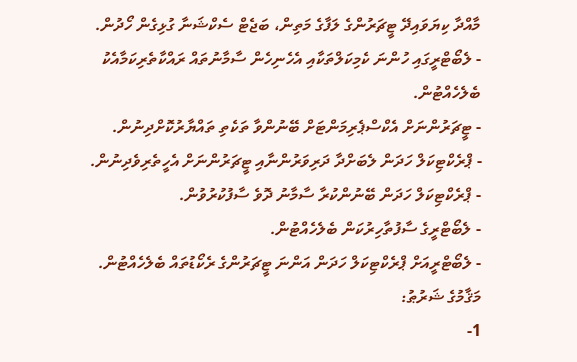މާއްދާ ކިޔަވައިދޭ ޓީޗަރުންގެ ލަފާގެ މަތިން، ބަޖެޓް ސެކްޝަނާ ގުޅިގެން ހޯދުން.
- ލެބޯޓްރީގައި ހުންނަ ކެމިކަލްތަކާއި އެހެނިހެން ސާމާނުތައް ރައްކާތެރިކަމާއެކު ބެލެހެއްޓުން.
- ޓީޗަރުންނަށް އެކްސްޕެރިމަންޓަށް ބޭނުންވާ ތަކެތި ތައްޔާރުކޮށްދިނުން.
- ޕްރެކްޓިކަލް ހަދަން ލެބަށްދާ ދަރިވަރުންނާއި ޓީޗަރުންނަށް އެހީތެރިވެދިނުން.
- ޕްރެކްޓިކަލް ހަދަން ބޭނުންކުރާ ސާމާނު ދޮވެ ސާފުކުރުވުން.
- ލެބޯޓްރީގެ ސާފުތާހިރުކަން ބެލެހެއްޓުން.
- ލެބޯޓްރީއަށް ޕްރެކްޓިކަލް ހަދަން އަންނަ ޓީޗަރުންގެ ރެކޯޑުތައް ބެލެހެއްޓުން.
މަޤާމުގެ ޝަރުޠު:
1-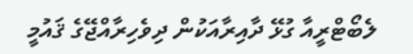ލެބޯޓްރީއާ ގުޅޭ ދާއިރާއަކުން ދިވެހިރާއްޖޭގެ ޤައުމީ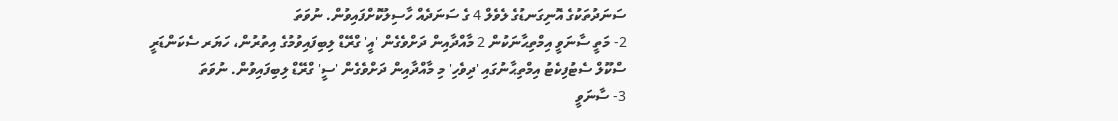ސަނަދުތަކުގެ އޮނިގަނޑުގެ ލެވެލް 4 ގެ ސަނަދެއް ހާސިލުކޮށްފައިވުން. ނުވަތަ
2- މަތީ ސާނަވީ އިމްތިޙާނަކުން 2 މާއްދާއިން ދަށްވެގެން 'އީ' ގްރޭޑް ލިބިފައިވުމުގެ އިތުރުން، ހަޔަރ ސެކަންޑަރީ ސްކޫލް ސެޓުފިކެޓު އިމްތިޙާނުގައި 'ދިވެހި' މި މާއްދާއިން ދަށްވެގެން 'ސީ' ގްރޭޑް ލިބިފައިވުން. ނުވަތަ
3- ސާނަވީ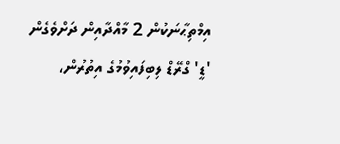އިމްތިޙާނަކުން 2 މާއްދާއިން ދަށްވެގެން 'ޑީ' ގްރޭޑް ލިބިފައިވުމުގެ އިތުރުން،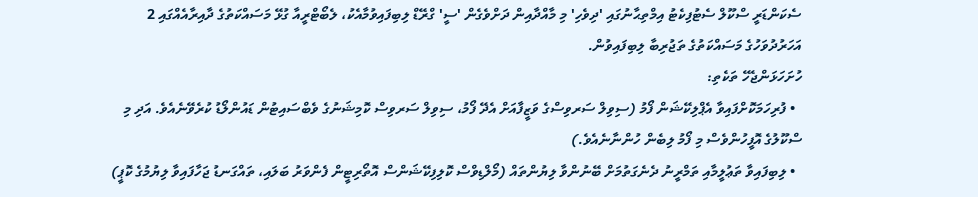ސެކަންޑަރީ ސްކޫލް ސެޓުފިކެޓު އިމްތިޙާނުގައި 'ދިވެހި' މި މާއްދާއިން ދަށްވެގެން 'ސީ' ގްރޭޑް ލިބިފައިވުމާއެކު، ލެބޯޓްރީއާ ގުޅޭ މަސައްކަތުގެ ދާއިރާއެއްގައި 2 އަހަރުދުވަހުގެ މަސައްކަތުގެ ތަޖުރިބާ ލިބިފައިވުން.
ހުށަހަޅަންޖެހޭ ތަކެތި:
  • ފުރިހަމަކޮށްފައިވާ އެޕްލިކޭޝަން ފޯމު (ސިވިލް ސަރވިސްގެ ވަޒީފާއަށް އެދޭ ފޯމު، ސިވިލް ސަރވިސް ކޮމިޝަނުގެ ވެބްސައިޓުން ޑައުންލޯޑު ކުރެވޭނެއެވެ. އަދި މި ސްކޫލުގެ އޮފީހުންވެސް މި ފޯމު ލިބެން ހުންނާނެއެވެ.)
  • ލިބިފައިވާ ތަޢުލީމާއި ތަމްރީނު ދެނެގަތުމަށް ބޭނުންވާ ލިޔުންތައް (މޯލްޑިވްސް ކޮލިފިކޭޝަންސް އޮތޯރިޓީން ފެންވަރު ބަލައި، ތައްގަނޑު ޖަހާފައިވާ ލިޔުމުގެ ކޮޕީ)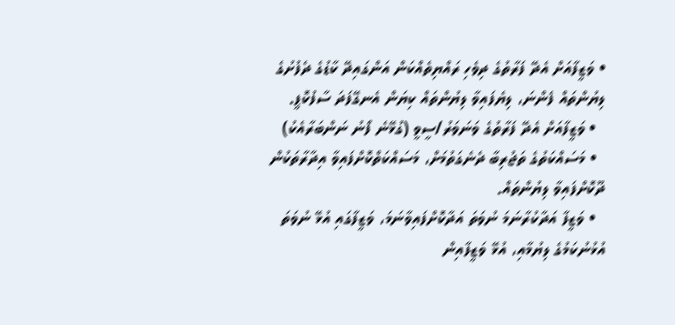• ވަޒީފާއަށް އެދޭ ފަރާތުގެ ދިވެހި ރައްޔިތެއްކަން އަންގައިދޭ ކާޑުގެ ދެފުށުގެ ލިޔުންތައް ފެންނަ، ލިޔެފައިވާ ލިޔުންތައް ކިޔަން އެނގޭފަދަ ސާފުކޮޕީ.
  • ވަޒީފާއަށް އެދޭ ފަރާތުގެ ވަނަވަރު/ސީވީ (ގުޅޭނެ ފޯނު ނަންބަރާއެކު)
  • މަސައްކަތުގެ ތަޖުރިބާ ދެނެގަތުމަށް، މަސައްކަތްކޮށްފައިވާ އިދާރާތަކުން ދޫކޮށްފައިވާ ލިޔުންތައް.
  • ވަޒީފާ އަދާކުރާނަމަ ނުވަތަ އަދާކޮށްފައިވާނަމަ، ވަޒީފާގައި އުޅޭ ނުވަތަ އުޅުނުކަމުގެ ލިޔުމާއި، އުޅޭ ވަޒީފާއިން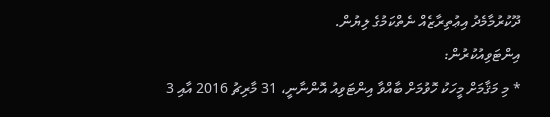ދޫކުރުމާމެދު އިޢުތިރާޒެއް ނެތްކަމުގެ ލިޔުން.
އިންޓަވިއުކުރުން:
* މި މަޤާމަށް މީހަކު ހޮވުމަށް ބާއްވާ އިންޓަވިއު އޮންނާނީ، 31 މާރިޗު 2016 އާއި 3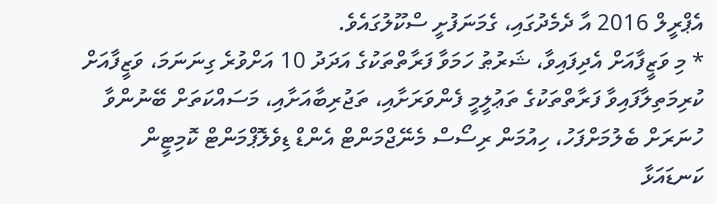އެޕްރީލް 2016 އާ ދެމެދުގައި، ގެމަނަފުށީ ސްކޫލުގައެވެ.
* މި ވަޒީފާއަށް އެދިފައިވާ، ޝަރުޠު ހަމަވާ ފަރާތްތަކުގެ އަދަދު 10 އަށްވުރެ ގިނަނަމަ، ވަޒީފާއަށް ކުރިމަތިލާފައިވާ ފަރާތްތަކުގެ ތަޢުލީމީ ފެންވަރަށާއި، ތަޖުރިބާއަށާއި، މަސައްކަތަށް ބޭނުންވާ ހުނަރަށް ބެލުމަށްފަހު، ހިއުމަން ރިސޯސް މެނޭޖްމަންޓް އެންޑް ޑިވެލޮޕްމަންޓް ކޮމިޓީން ކަނޑައަޅާ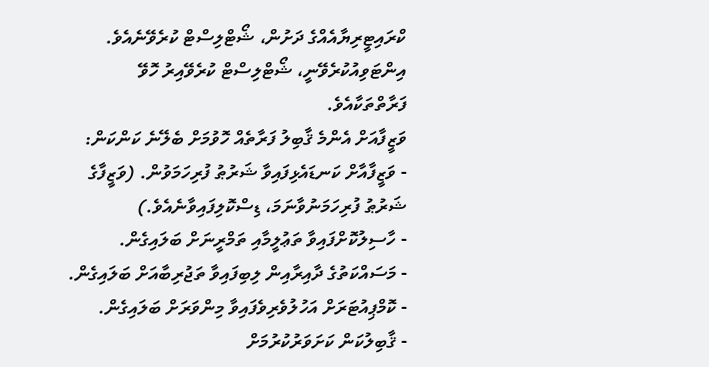ކްރައިޓީރިޔާއެއްގެ ދަށުން، ޝޯޓްލިސްޓް ކުރެވޭނެއެވެ. އިންޓަވިއުކުރެވޭނީ، ޝޯޓްލިސްޓް ކުރެވޭއިރު ހޮވޭ ފަރާތްތަކާއެވެ.
ވަޒީފާއަށް އެންމެ ޤާބިލު ފަރާތެއް ހޮވުމަށް ބެލޭނެ ކަންކަން:
- ވަޒީފާއާށް ކަނޑައެޅިފައިވާ ޝަރުޠު ފުރިހަމަވުން. (ވަޒީފާގެ ޝަރުޠު ފުރިހަމަނުވާނަމަ، ޑިސްކޮލިފައިވާނެއެވެ.)
- ހާސިލުކޮށްފައިވާ ތަޢުލީމާއި ތަމްރީނަށް ބަލައިގެން.
- މަސައްކަތުގެ ދާއިރާއިން ލިބިފައިވާ ތަޖުރިބާއަށް ބަލައިގެން.
- ކޮމްޕިއުޓަރަށް އަހުލުވެރިވެފައިވާ މިންވަރަށް ބަލައިގެން.
- ޤާބިލުކަން ކަށަވަރުކުރުމަށް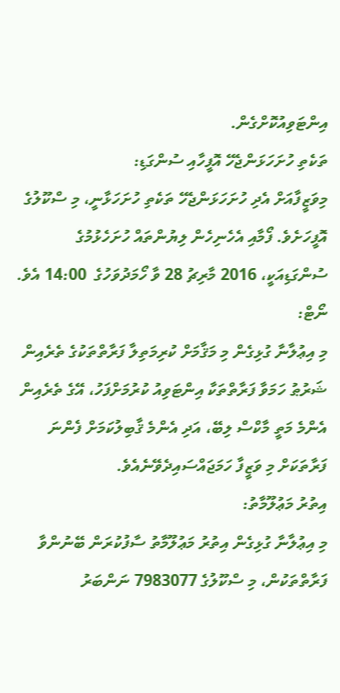އިންޓަވިއުކޮށްގެން.
ތަކެތި ހުށަހަޅަންޖެހޭ އޮފީހާއި ސުންގަޑި:
މިވަޒީފާއަށް އެދި ހުށަހަޅަންޖެހޭ ތަކެތި ހުށަހަޅާނީ، މި ސްކޫލުގެ އޮފީހަށެވެ. ފޯމާއި އެހެނިހެން ލިޔުންތައް ހުށަހެޅުމުގެ ސުންގަޑިއަކީ، 2016 މާރިޗު 28 ވާ ހޯމަދުވަހުގެ  14:00 އެވެ.
ނޯޓް:
މި އިޢުލާނާ ގުޅިގެން މި މަޤާމަށް ކުރިމަތިލާ ފަރާތްތަކުގެ ތެރެއިން ޝަރުޠު ހަމަވާ ފަރާތްތަކާ އިންޓަވިއު ކުރުމަށްފަހު، އޭގެ ތެރެއިން އެންމެ މަތީ މާކްސް ލިބޭ، އަދި އެންމެ ޤާބިލުކަމަށް ފެންނަ ފަރާތަކަށް މި ވަޒީފާ ހަމަޖައްސައިދެވޭނެއެވެ.
އިތުރު މަޢުލޫމާތު:
މި އިޢުލާނާ ގުޅިގެން އިތުރު މަޢުލޫމާތު ސާފުކުރަން ބޭނުންވާ ފަރާތްތަކުން، މި ސްކޫލުގެ 7983077 ނަންބަރު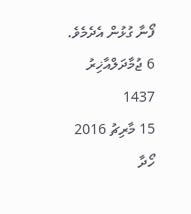ފޯނާ ގުޅުން އެދެމެވެ.
6 ޖުމާދަލްއާޚިރު 1437
15 މާރިޗު 2016
ހޯދާ